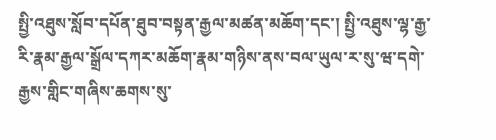སྤྱི་འཐུས་སློབ་དཔོན་ཐུབ་བསྟན་རྒྱལ་མཚན་མཆོག་དང་། སྤྱི་འཐུས་ལྷ་རྒྱ་རི་རྣམ་རྒྱལ་སྒྲོལ་དཀར་མཆོག་རྣམ་གཉིས་ནས་བལ་ཡུལ་ར་སུ་ཝ་དགེ་རྒྱས་གླིང་གཞིས་ཆགས་སུ་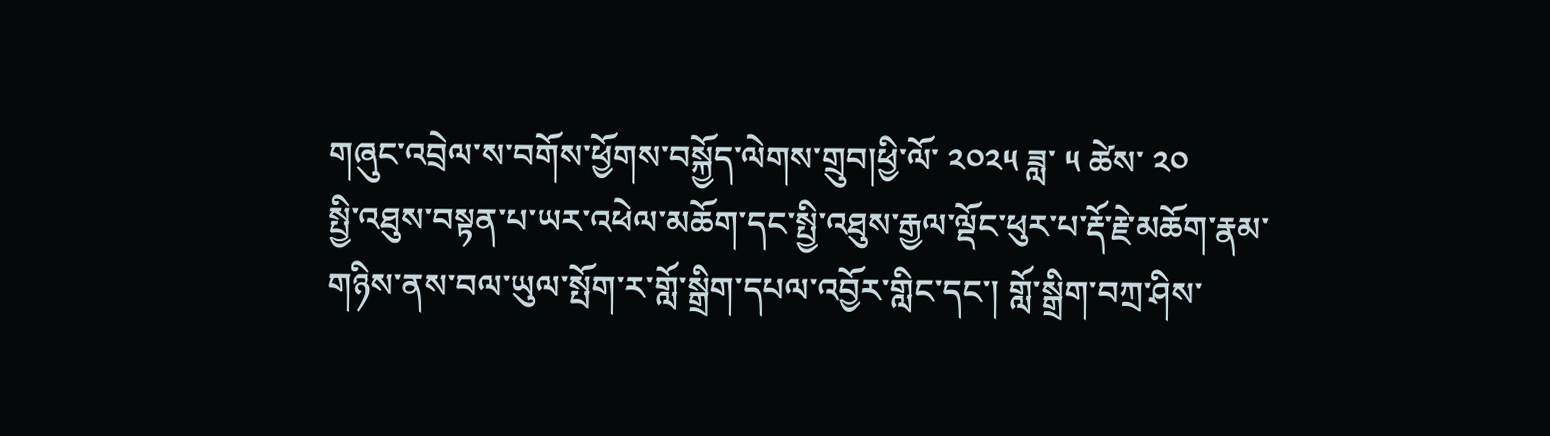གཞུང་འབྲེལ་ས་བགོས་ཕྱོགས་བསྐྱོད་ལེགས་གྲུབ།ཕྱི་ལོ་ ༢༠༢༥ ཟླ་ ༥ ཚེས་ ༢༠
སྤྱི་འཐུས་བསྟན་པ་ཡར་འཕེལ་མཆོག་དང་སྤྱི་འཐུས་རྒྱལ་ལྡོང་ཕུར་པ་རྡོ་རྗེ་མཆོག་རྣམ་གཉིས་ནས་བལ་ཡུལ་སྤོག་ར་གློ་སྒྲིག་དཔལ་འབྱོར་གླིང་དང་། གློ་སྒྲིག་བཀྲ་ཤིས་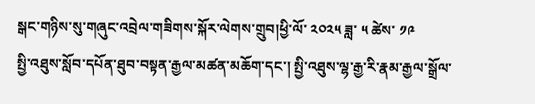སྒང་གཉིས་སུ་གཞུང་འབྲེལ་གཟིགས་སྐོར་ལེགས་གྲུབ།ཕྱི་ལོ་ ༢༠༢༥ ཟླ་ ༥ ཚེས་ ༡༩
སྤྱི་འཐུས་སློབ་དཔོན་ཐུབ་བསྟན་རྒྱལ་མཚན་མཆོག་དང་། སྤྱི་འཐུས་ལྷ་རྒྱ་རི་རྣམ་རྒྱལ་སྒྲོལ་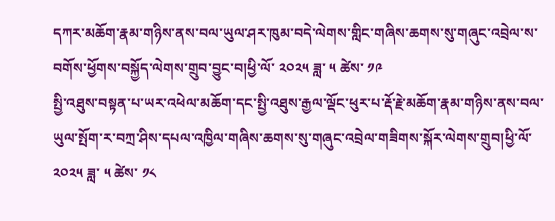དཀར་མཆོག་རྣམ་གཉིས་ནས་བལ་ཡུལ་ཤར་ཁུམ་བདེ་ལེགས་གླིང་གཞིས་ཆགས་སུ་གཞུང་འབྲེལ་ས་བགོས་ཕྱོགས་བསྐྱོད་ལེགས་གྲུབ་བྱུང་བ།ཕྱི་ལོ་ ༢༠༢༥ ཟླ་ ༥ ཚེས་ ༡༩
སྤྱི་འཐུས་བསྟན་པ་ཡར་འཕེལ་མཆོག་དང་སྤྱི་འཐུས་རྒྱལ་ལྡོང་ཕུར་པ་རྡོ་རྗེ་མཆོག་རྣམ་གཉིས་ནས་བལ་ཡུལ་སྤོག་ར་བཀྲ་ཤིས་དཔལ་འཁྱིལ་གཞིས་ཆགས་སུ་གཞུང་འབྲེལ་གཟིགས་སྐོར་ལེགས་གྲུབ།ཕྱི་ལོ་ ༢༠༢༥ ཟླ་ ༥ ཚེས་ ༡༨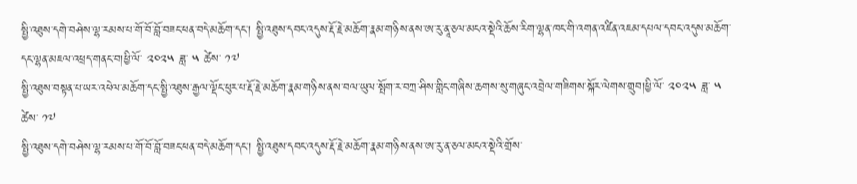སྤྱི་འཐུས་དགེ་བཤེས་ལྷ་རམས་པ་གོ་བོ་བློ་བཟང་ཕན་བདེ་མཆོག་དང་། སྤྱི་འཐུས་དབང་འདུས་རྡོ་རྗེ་མཆོག་རྣམ་གཉིས་ནས་ཨ་རུ་ནཱ་ཅལ་མངའ་སྡེའི་ཆོས་རིག་ལྷན་ཁང་གི་འགན་འཛིན་འཇམ་དཔལ་དབང་འདུས་མཆོག་དང་ལྷན་མཇལ་འཕྲད་གནང་བ།ཕྱི་ལོ་ ༢༠༢༥ ཟླ་ ༥ ཚེས་ ༡༧
སྤྱི་འཐུས་བསྟན་པ་ཡར་འཕེལ་མཆོག་དང་སྤྱི་འཐུས་རྒྱལ་ལྡོང་ཕུར་པ་རྡོ་རྗེ་མཆོག་རྣམ་གཉིས་ནས་བལ་ཡུལ་སྤོག་ར་བཀྲ་ཤིས་གླིང་གཞིས་ཆགས་སུ་གཞུང་འབྲེལ་གཟིགས་སྐོར་ལེགས་གྲུབ།ཕྱི་ལོ་ ༢༠༢༥ ཟླ་ ༥ ཚེས་ ༡༧
སྤྱི་འཐུས་དགེ་བཤེས་ལྷ་རམས་པ་གོ་བོ་བློ་བཟང་ཕན་བདེ་མཆོག་དང་། སྤྱི་འཐུས་དབང་འདུས་རྡོ་རྗེ་མཆོག་རྣམ་གཉིས་ནས་ཨ་རུ་ན་ཅལ་མངའ་སྡེའི་གྲོས་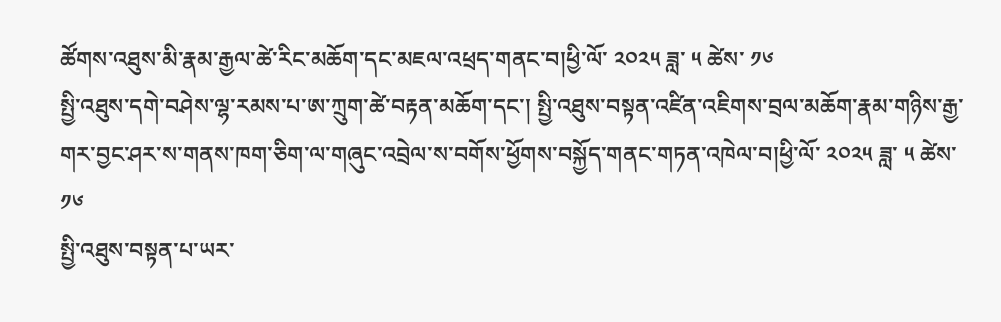ཚོགས་འཐུས་མི་རྣམ་རྒྱལ་ཚེ་རིང་མཆོག་དང་མཇལ་འཕྲད་གནང་བ།ཕྱི་ལོ་ ༢༠༢༥ ཟླ་ ༥ ཚེས་ ༡༦
སྤྱི་འཐུས་དགེ་བཤེས་ལྷ་རམས་པ་ཨ་ཀྲུག་ཚེ་བརྟན་མཆོག་དང་། སྤྱི་འཐུས་བསྟན་འཛིན་འཇིགས་བྲལ་མཆོག་རྣམ་གཉིས་རྒྱ་གར་བྱང་ཤར་ས་གནས་ཁག་ཅིག་ལ་གཞུང་འབྲེལ་ས་བགོས་ཕྱོགས་བསྐྱོད་གནང་གཏན་འཁེལ་བ།ཕྱི་ལོ་ ༢༠༢༥ ཟླ་ ༥ ཚེས་ ༡༦
སྤྱི་འཐུས་བསྟན་པ་ཡར་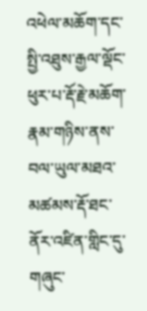འཕེལ་མཆོག་དང་སྤྱི་འཐུས་རྒྱལ་ལྡོང་ཕུར་པ་རྡོ་རྗེ་མཆོག་རྣམ་གཉིས་ནས་བལ་ཡུལ་མཐའ་མཚམས་རྡོ་ཐང་ནོར་འཛིན་གླིང་དུ་གཞུང་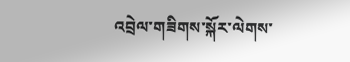འབྲེལ་གཟིགས་སྐོར་ལེགས་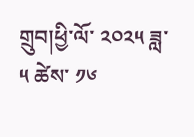གྲུབ།ཕྱི་ལོ་ ༢༠༢༥ ཟླ་ ༥ ཚེས་ ༡༦